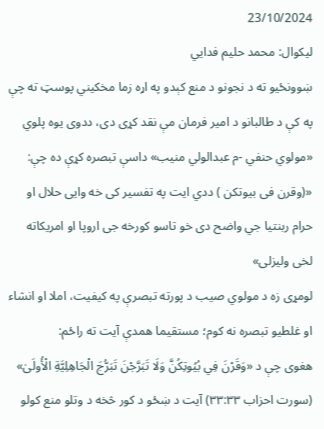23/10/2024
ليکوال: محمد حلیم فدایي
ښوونځیو ته د نجونو د منع کېدو په اړه زما مخکیني پوسټ ته چې په کې د طالبانو د امیر فرمان مې نقد کړی دی، ددوی یوه پلوي «مولوي حنفي -م عبدالولي منیب» داسې تبصره کړې ده چې:
«(وقرن فى بيوتكن ) ددي ايت په تفسير كى خه وايى حلال او حرام ربنتيا جي واضح دى خو تاسو كورخه جى اروپا او امريكاته لخى وليزلى»
لومړی زه د مولوي صیب د پورته تبصرې په کیفیت، املا او انشاء او غلطیو تبصره نه کوم؛ مستقیما همدې آیت ته راځم:
هغوی چې د «وَقَرْنَ فِي بُيُوتِكُنَّ وَلَا تَبَرَّجْنَ تَبَرُّجَ الْجَاهِلِيَّةِ الْأُولَىٰ» (سورت احزاب ۳۳:۳۳) آیت د ښځو د کور څخه د وتلو منع کولو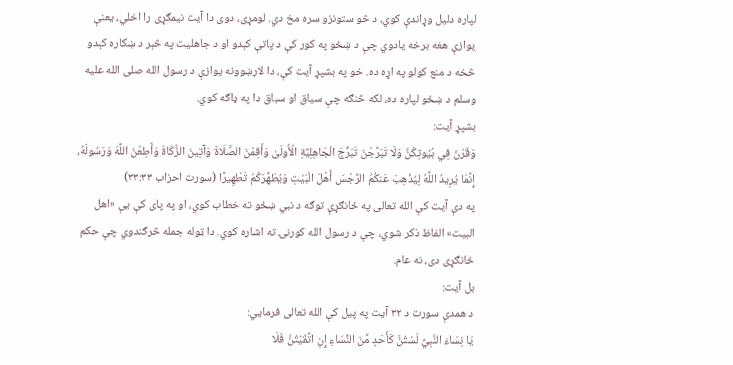لپاره دلیل وړاندې کوي، د څو ستونزو سره مخ دي. لومړی، دوی دا آیت نیمګړی را اخلي، یعنې یوازې هغه برخه یادوي چې د ښځو په کور کې د پاتې کېدو او د جاهلیت په څېر د ښکاره کېدو څخه د منع کولو په اړه ده. خو په بشپړ آیت کې، دا لارښوونه یوازې د رسول الله صلی الله علیه وسلم د ښځو لپاره ده، لکه څنګه چې سیاق او سباق دا په ډاګه کوي.
بشپړ آیت:
وَقَرْنَ فِي بُيُوتِكُنَّ وَلَا تَبَرَّجْنَ تَبَرُّجَ الْجَاهِلِيَّةِ الْأُولَىٰ وَأَقِمْنَ الصَّلَاةَ وَآتِينَ الزَّكَاةَ وَأَطِعْنَ اللَّهَ وَرَسُولَهُ، إِنَّمَا يُرِيدُ اللَّهُ لِيُذْهِبَ عَنكُمُ الرِّجْسَ أَهْلَ الْبَيْتِ وَيُطَهِّرَكُمْ تَطْهِيرًا (سورت احزاب ۳۳:۳۳)
په دې آیت کې الله تعالی په ځانګړې توګه د نبي ښځو ته خطاب کوي، او په پای کې یې «اهل البیت» الفاظ ذکر شوي، چې د رسول الله کورنۍ ته اشاره کوي. دا ټوله جمله څرګندوي چې حکم ځانګړی دی، نه عام.
بل آیت:
د همدې سورت د ۳۲ آیت په پيل کې الله تعالی فرمایي:
يَا نِسَاءَ النَّبِيِّ لَسْتُنَّ كَأَحَدٍ مِّنَ النِّسَاءِ إِنِ اتَّقَيْتُنَّ فَلَا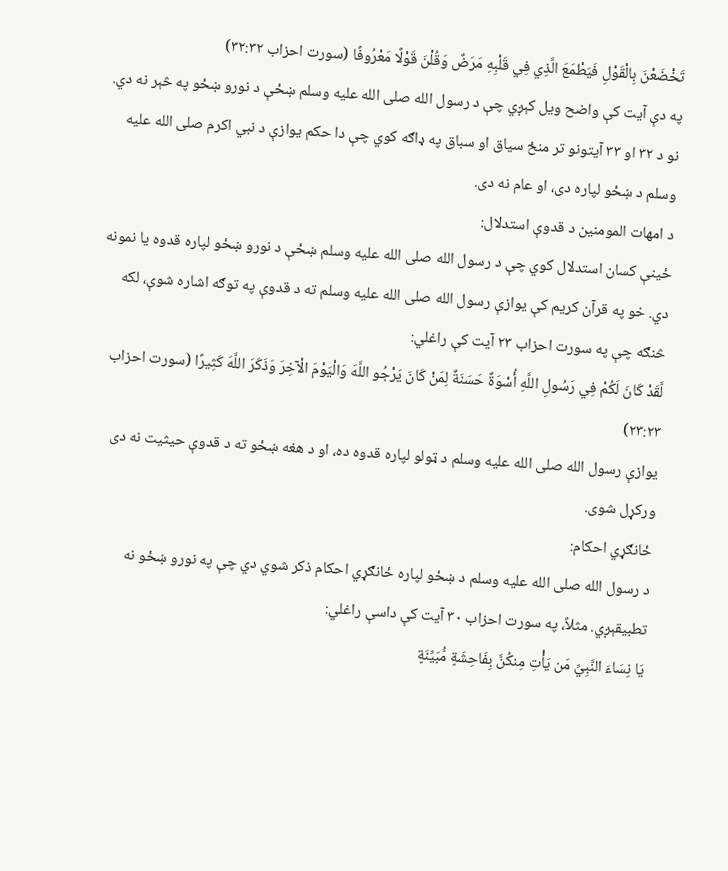تَخْضَعْنَ بِالْقَوْلِ فَيَطْمَعَ الَّذِي فِي قَلْبِهِ مَرَضٌ وَقُلْنَ قَوْلًا مَعْرُوفًا (سورت احزاب ۳۲:۳۲)
په دې آیت کې واضح ویل کېږي چې د رسول الله صلی الله علیه وسلم ښځې د نورو ښځو په څېر نه دي. نو د ۳۲ او ۳۳ آیتونو تر منځ سیاق او سباق په ډاګه کوي چې دا حکم یوازې د نبي اکرم صلی الله علیه وسلم د ښځو لپاره دی، او عام نه دی.
د امهات المومنین د قدوې استدلال:
ځینې کسان استدلال کوي چې د رسول الله صلی الله علیه وسلم ښځې د نورو ښځو لپاره قدوه یا نمونه دي. خو په قرآن کریم کې یوازې رسول الله صلی الله علیه وسلم ته د قدوې په توګه اشاره شوې، لکه څنګه چې په سورت احزاب ۲۳ آیت کې راغلي:
لَّقَدْ كَانَ لَكُمْ فِي رَسُولِ اللَّهِ أُسْوَةٌ حَسَنَةٌ لِمَنْ كَانَ يَرْجُو اللَّهَ وَالْيَوْمَ الْآخِرَ وَذَكَرَ اللَّهَ كَثِيرًا (سورت احزاب ۲۳:۲۳)
یوازې رسول الله صلی الله علیه وسلم د ټولو لپاره قدوه ده، او د هغه ښځو ته د قدوې حیثیت نه دی ورکړل شوی.
ځانګړي احکام:
د رسول الله صلی الله علیه وسلم د ښځو لپاره ځانګړي احکام ذکر شوي دي چې په نورو ښځو نه تطبیقېږي. مثلاً، په سورت احزاب ۳۰ آیت کې داسې راغلي:
يَا نِسَاءَ النَّبِيِّ مَن يَأْتِ مِنكُنَّ بِفَاحِشَةٍ مُّبَيِّنَةٍ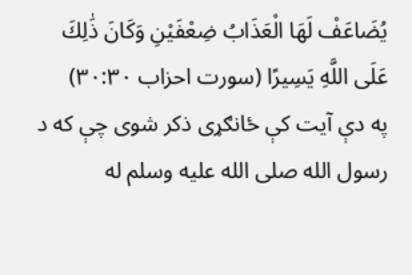يُضَاعَفْ لَهَا الْعَذَابُ ضِعْفَيْنِ وَكَانَ ذَٰلِكَ عَلَى اللَّهِ يَسِيرًا (سورت احزاب ۳۰:۳۰)
په دې آیت کې ځانګړی ذکر شوی چې که د رسول الله صلی الله علیه وسلم له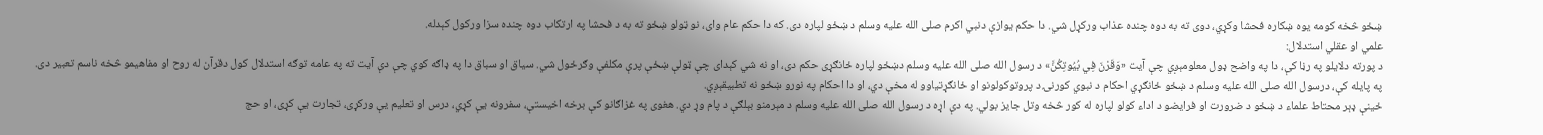ښځو څخه کومه یوه ښکاره فحشا وکړي، دوی ته به دوه چنده عذاب ورکړل شي. دا حکم یوازې دنبي اکرم صلی الله علیه وسلم د ښځو لپاره دی. که دا حکم عام وای، نو ټولو ښځو ته به د فحشا په ارتکاب دوه چنده سزا ورکول کېدله.
علمي او عقلي استدلال:
د پورته دلایلو په رڼا کې، دا په واضح ډول معلومېږي چې آیت «وَقَرْنَ فِي بُيُوتِكُنَّ» د رسول الله صلی الله علیه وسلم دښځو لپاره ځانګړی حکم دی، او نه شي کېدای چې ټولې ښځې پرې مکلفې وګرځول شي. سیاق او سباق دا په ډاګه کوي چې دې آیت ته په عامه توګه استدلال کول دقرآن له روح او مفاهیمو څخه ناسم تعبیر دی.
په پایله کې، درسول الله صلی الله علیه وسلم د ښځو ځانګړي احکام د نبوي کورنۍ د پروتوکولونو او ځانګړتیاوو له مخې دي، او دا احکام په نورو ښځو نه تطبیقېږي.
ځینې ډېر محتاط علماء د ښځو د ضرورت او فرایضو د اداء کولو لپاره له کور څخه وتل جایز بولي. په دې اړه د رسول الله صلی الله علیه وسلم د مېرمنو بېلګې د پام وړ دي. هغوی په غزاګانو کې برخه اخیستې، سفرونه یې کړي، درس او تعلیم یې ورکړی، تجارت یې کړی، او حج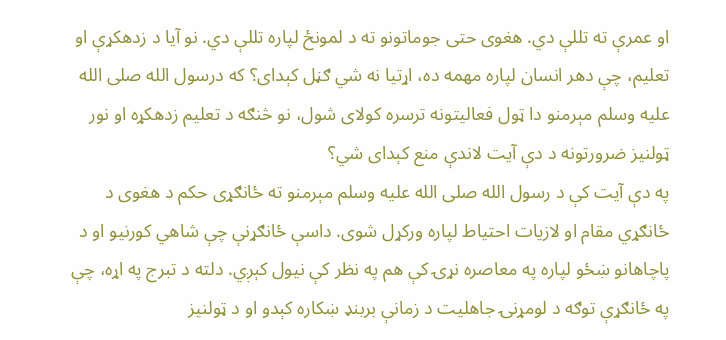او عمرې ته تللې دي. هغوی حتی جوماتونو ته د لمونځ لپاره تللې دي. نو آیا د زدهکړې او تعلیم، چې دهر انسان لپاره مهمه ده، اړتیا نه شي ګڼل کېدای؟ که درسول الله صلی الله علیه وسلم مېرمنو دا ټول فعالیتونه ترسره کولای شول، نو څنګه د تعلیم زدهکړه او نور ټولنیز ضرورتونه د دې آیت لاندې منع کېدای شي؟
په دې آیت کې د رسول الله صلی الله علیه وسلم مېرمنو ته ځانګړی حکم د هغوی د ځانګړي مقام او لازیات احتیاط لپاره ورکړل شوی. داسې ځانګړنې چې شاهي کورنیو او د پاچاهانو ښځو لپاره په معاصره نړۍ کې هم په نظر کې نیول کېږي. دلته د تبرج په اړه، چې په ځانګړې توګه د لومړنۍ جاهلیت د زمانې بربنډ ښکاره کېدو او د ټولنیز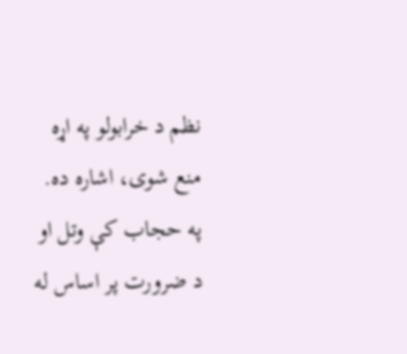نظم د خرابولو په اړه منع شوی، اشاره ده. په حجاب کې وتل او د ضرورت پر اساس له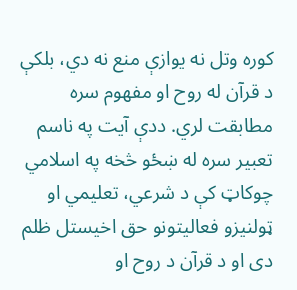کوره وتل نه یوازې منع نه دي، بلکې د قرآن له روح او مفهوم سره مطابقت لري. ددې آیت په ناسم تعبیر سره له ښځو څخه په اسلامي چوکاټ کې د شرعي، تعلیمي او ټولنیزو فعالیتونو حق اخیستل ظلم دی او د قرآن د روح او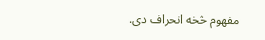مفهوم څخه انحراف دی.